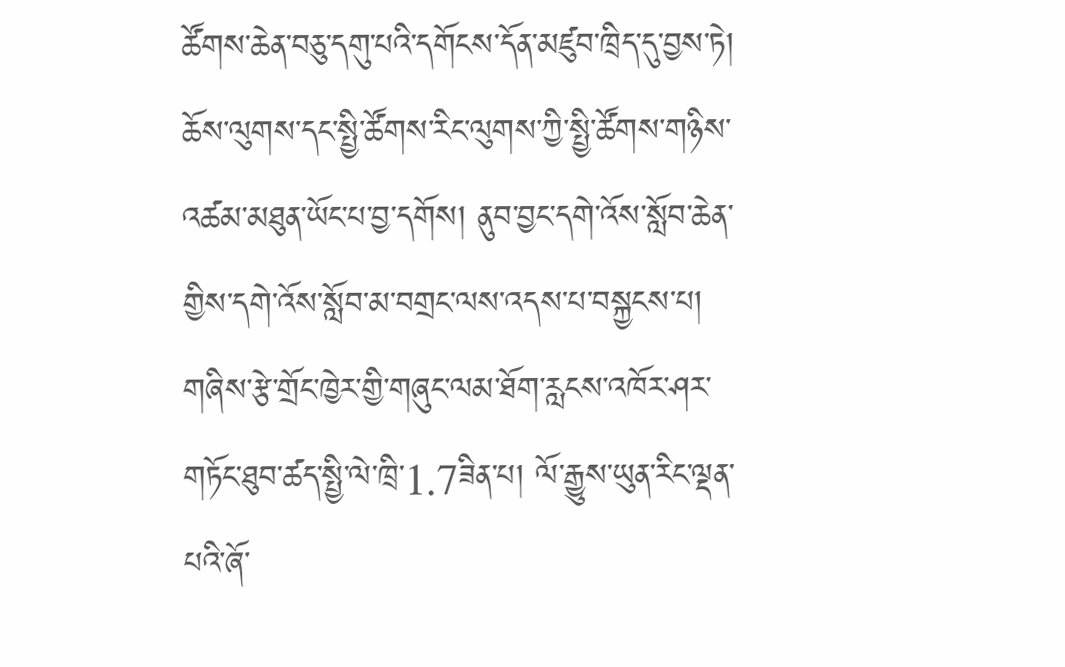ཚོགས་ཆེན་བཅུ་དགུ་པའི་དགོངས་དོན་མཛུབ་ཁྲིད་དུ་བྱས་ཏེ། ཆོས་ལུགས་དང་སྤྱི་ཚོགས་རིང་ལུགས་ཀྱི་སྤྱི་ཚོགས་གཉིས་འཚམ་མཐུན་ཡོང་པ་བྱ་དགོས། ནུབ་བྱང་དགེ་འོས་སློབ་ཆེན་གྱིས་དགེ་འོས་སློབ་མ་བགྲང་ལས་འདས་པ་བསྐྱངས་པ། གཞིས་རྩེ་གྲོང་ཁྱེར་གྱི་གཞུང་ལམ་ཐོག་རླངས་འཁོར་ཤར་གཏོང་ཐུབ་ཚད་སྤྱི་ལེ་ཁྲི་1.7ཟིན་པ། ལོ་རྒྱུས་ཡུན་རིང་ལྡན་པའི་ཞོ་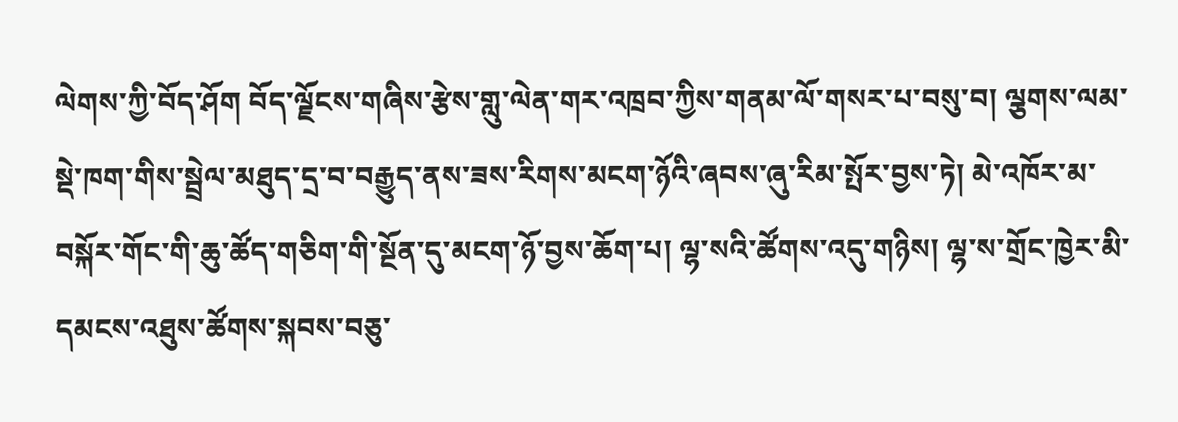ལེགས་ཀྱི་བོད་ཤོག བོད་ལྗོངས་གཞིས་རྩེས་གླུ་ལེན་གར་འཁྲབ་ཀྱིས་གནམ་ལོ་གསར་པ་བསུ་བ། ལྕགས་ལམ་སྡེ་ཁག་གིས་སྦྲེལ་མཐུད་དྲ་བ་བརྒྱུད་ནས་ཟས་རིགས་མངག་ཉོའི་ཞབས་ཞུ་རིམ་སྤོར་བྱས་ཏེ། མེ་འཁོར་མ་བསྐོར་གོང་གི་ཆུ་ཚོད་གཅིག་གི་སྔོན་དུ་མངག་ཉོ་བྱས་ཆོག་པ། ལྷ་སའི་ཚོགས་འདུ་གཉིས། ལྷ་ས་གྲོང་ཁྱེར་མི་དམངས་འཐུས་ཚོགས་སྐབས་བཅུ་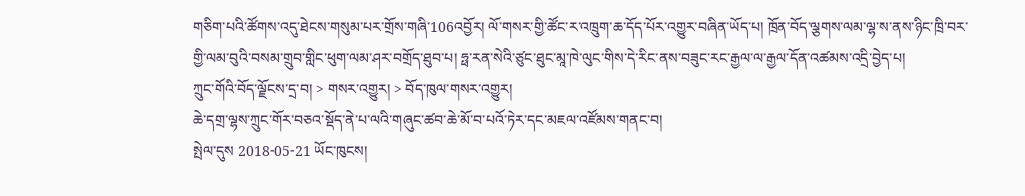གཅིག་པའི་ཚོགས་འདུ་ཐེངས་གསུམ་པར་གྲོས་གཞི་106འབྱོར། ལོ་གསར་གྱི་ཚོང་ར་འཁྲུག་ཆ་དོད་པོར་འགྱུར་བཞིན་ཡོད་པ། ཁྲོན་བོད་ལྕགས་ལམ་ལྷ་ས་ནས་ཉིང་ཁྲི་བར་གྱི་ལམ་བུའི་བསམ་གྲུབ་གླིང་ཕུག་ལམ་ཤར་བགྲོད་ཐུབ་པ། ཧྥ་རན་སེའི་ཙུང་ཐུང་མཱ་ཁེ་ལུང་གིས་དེ་རིང་ནས་བཟུང་རང་རྒྱལ་ལ་རྒྱལ་དོན་འཚམས་འདྲི་བྱེད་པ།
ཀྲུང་གོའི་བོད་ལྗོངས་དྲ་བ། > གསར་འགྱུར། > བོད་ཁུལ་གསར་འགྱུར།
ཆེ་དགྲ་ལྷས་ཀྲུང་གོར་བཅའ་སྡོད་ནེ་པ་ལའི་གཞུང་ཚབ་ཆེ་མོ་བ་པའོ་ཏེར་དང་མཇལ་འཛོམས་གནང་བ།
སྤེལ་དུས 2018-05-21 ཡོང་ཁུངས།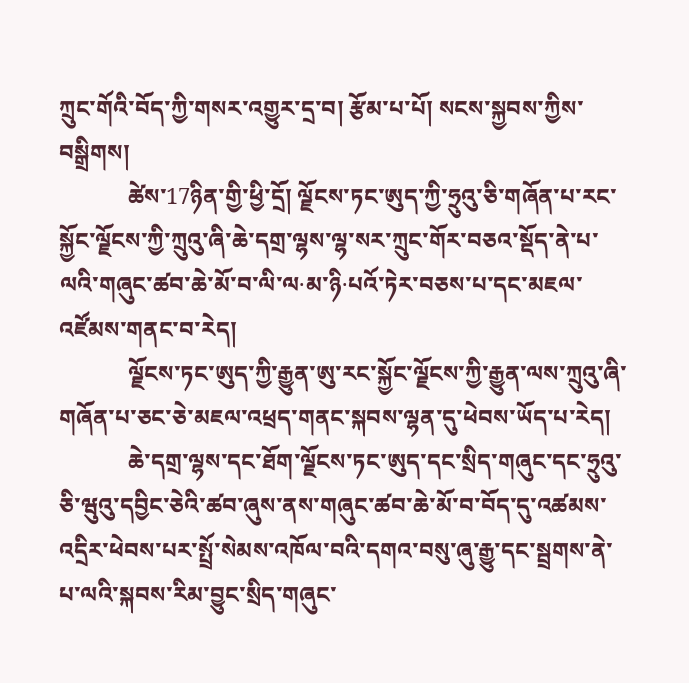ཀྲུང་གོའི་བོད་ཀྱི་གསར་འགྱུར་དྲ་བ། རྩོམ་པ་པོ། སངས་སྐྱབས་ཀྱིས་བསྒྲིགས།
            ཚེས་17ཉིན་གྱི་ཕྱི་དྲོ། ལྗོངས་ཏང་ཨུད་ཀྱི་ཧྲུའུ་ཅི་གཞོན་པ་རང་སྐྱོང་ལྗོངས་ཀྱི་ཀྲུའུ་ཞི་ཆེ་དགྲ་ལྷས་ལྷ་སར་ཀྲུང་གོར་བཅའ་སྡོད་ནེ་པ་ལའི་གཞུང་ཚབ་ཆེ་མོ་བ་ལི་ལ·མ་ཉི·པའོ་ཏེར་བཅས་པ་དང་མཇལ་འཛོམས་གནང་བ་རེད།
            ལྗོངས་ཏང་ཨུད་ཀྱི་རྒྱུན་ཨུ་རང་སྐྱོང་ལྗོངས་ཀྱི་རྒྱུན་ལས་ཀྲུའུ་ཞི་གཞོན་པ་ཅང་ཅེ་མཇལ་འཕྲད་གནང་སྐབས་ལྷན་དུ་ཕེབས་ཡོད་པ་རེད།
            ཆེ་དགྲ་ལྷས་དང་ཐོག་ལྗོངས་ཏང་ཨུད་དང་སྲིད་གཞུང་དང་ཧྲུའུ་ཅི་ཝུའུ་དབྱིང་ཅེའི་ཚབ་ཞུས་ནས་གཞུང་ཚབ་ཆེ་མོ་བ་བོད་དུ་འཚམས་འདྲིར་ཕེབས་པར་སྤྲོ་སེམས་འཁོལ་བའི་དགའ་བསུ་ཞུ་རྒྱུ་དང་སྦྲགས་ནེ་པ་ལའི་སྐབས་རིམ་བྱུང་སྲིད་གཞུང་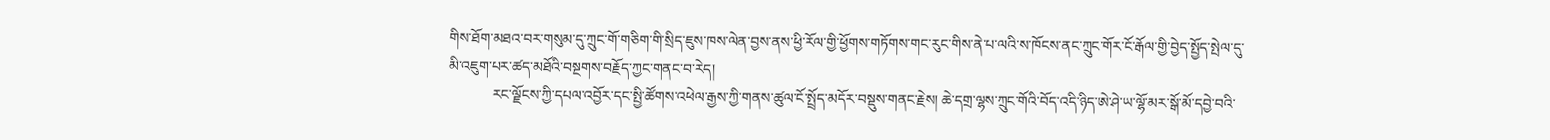གིས་ཐོག་མཐའ་བར་གསུམ་དུ་ཀྲུང་གོ་གཅིག་གི་སྲིད་ཇུས་ཁས་ལེན་བྱས་ནས་ཕྱི་རོལ་གྱི་ཕྱོགས་གཏོགས་གང་རུང་གིས་ནེ་པ་ལའི་ས་ཁོངས་ནང་ཀྲུང་གོར་ངོ་རྒོལ་གྱི་བྱེད་སྤྱོད་སྤེལ་དུ་མི་འཇུག་པར་ཚད་མཐོའི་བསྔགས་བརྗོད་ཀྱང་གནང་བ་རེད།
            རང་ལྗོངས་ཀྱི་དཔལ་འབྱོར་དང་སྤྱི་ཚོགས་འཕེལ་རྒྱས་ཀྱི་གནས་ཚུལ་ངོ་སྤྲོད་མདོར་བསྡུས་གནང་རྗེས། ཆེ་དགྲ་ལྷས་ཀྲུང་གོའི་བོད་འདི་ཉིད་ཨེ་ཤེ་ཡ་ལྷོ་མར་སྒོ་མོ་དབྱེ་བའི་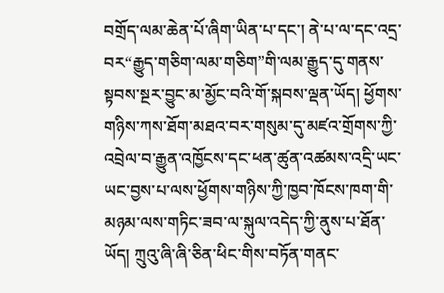བགྲོད་ལམ་ཆེན་པོ་ཞིག་ཡིན་པ་དང་། ནེ་པ་ལ་དང་འདྲ་བར“རྒྱུད་གཅིག་ལམ་གཅིག”གི་ལམ་རྒྱུད་དུ་གནས་སྟབས་སྔར་བྱུང་མ་མྱོང་བའི་གོ་སྐབས་ལྡན་ཡོད། ཕྱོགས་གཉིས་ཀས་ཐོག་མཐའ་བར་གསུམ་དུ་མཛའ་གྲོགས་ཀྱི་འབྲེལ་བ་རྒྱུན་འཁྱོངས་དང་ཕན་ཚུན་འཚམས་འདྲི་ཡང་ཡང་བྱས་པ་ལས་ཕྱོགས་གཉིས་ཀྱི་ཁྱབ་ཁོངས་ཁག་གི་མཉམ་ལས་གཏིང་ཟབ་ལ་སྐུལ་འདེད་ཀྱི་ནུས་པ་ཐོན་ཡོད། ཀྲུའུ་ཞི་ཞི་ཅིན་ཕིང་གིས་བཏོན་གནང་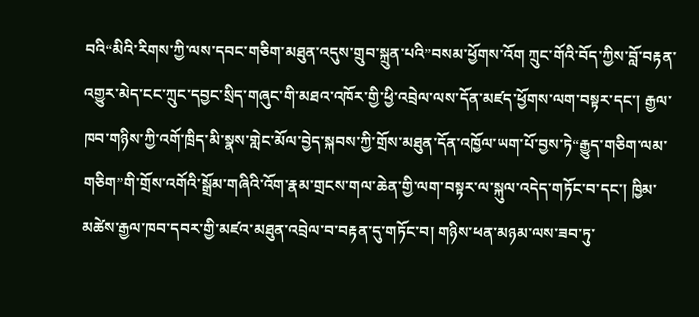བའི“མིའི་རིགས་ཀྱི་ལས་དབང་གཅིག་མཐུན་འདུས་གྲུབ་སྐྲུན་པའི”བསམ་ཕྱོགས་འོག ཀྲུང་གོའི་བོད་ཀྱིས་བློ་བརྟན་འགྱུར་མེད་ངང་ཀྲུང་དབྱང་སྲིད་གཞུང་གི་མཐའ་འཁོར་གྱི་ཕྱི་འབྲེལ་ལས་དོན་མཛད་ཕྱོགས་ལག་བསྟར་དང་། རྒྱལ་ཁབ་གཉིས་ཀྱི་འགོ་ཁྲིད་མི་སྣས་གླེང་མོལ་བྱེད་སྐབས་ཀྱི་གྲོས་མཐུན་དོན་འཁྱོལ་ཡག་པོ་བྱས་ཏེ“རྒྱུད་གཅིག་ལམ་གཅིག”གི་གྲོས་འགོའི་སྒྲོམ་གཞིའི་འོག་རྣམ་གྲངས་གལ་ཆེན་གྱི་ལག་བསྟར་ལ་སྐུལ་འདེད་གཏོང་བ་དང་། ཁྱིམ་མཚེས་རྒྱལ་ཁབ་དབར་གྱི་མཛའ་མཐུན་འབྲེལ་བ་བརྟན་དུ་གཏོང་བ། གཉིས་ཕན་མཉམ་ལས་ཟབ་ཏུ་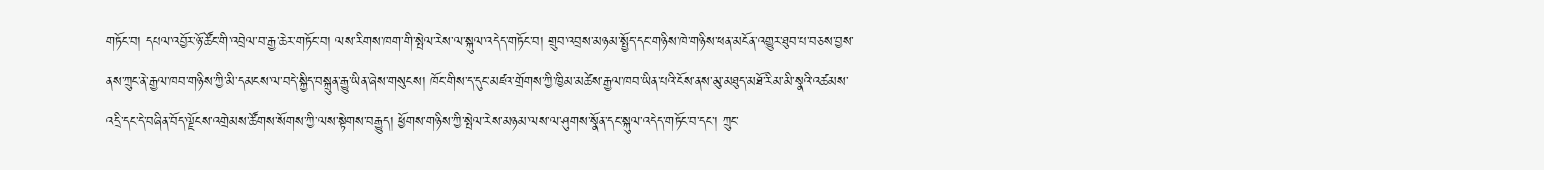གཏོང་བ། དཔལ་འབྱོར་ཉོ་ཚོང་གི་འབྲེལ་བ་རྒྱ་ཆེར་གཏོང་བ། ལས་རིགས་ཁག་གི་སྤེལ་རེས་ལ་སྐུལ་འདེད་གཏོང་བ། གྲུབ་འབྲས་མཉམ་སྤྱོད་དང་གཉིས་ཁེ་གཉིས་ཕན་མངོན་འགྱུར་ཐུབ་པ་བཅས་བྱས་ནས་ཀྲུང་ནེ་རྒྱལ་ཁབ་གཉིས་ཀྱི་མི་དམངས་ལ་བདེ་སྐྱིད་བསྐྲུན་རྒྱུ་ཡིན་ཞེས་གསུངས། ཁོང་གིས་ད་དུང་མཛའ་གྲོགས་ཀྱི་ཁྱིམ་མཚེས་རྒྱལ་ཁབ་ཡིན་པའི་ངོས་ནས་མུ་མཐུད་མཐོ་རིམ་མི་སྣའི་འཚམས་འདྲི་དང་དེ་བཞིན་བོད་ལྗོངས་འགྲེམས་ཚོགས་སོགས་ཀྱི་ལས་སྟེགས་བརྒྱུད། ཕྱོགས་གཉིས་ཀྱི་སྤེལ་རེས་མཉམ་ལས་ལ་ཤུགས་སྣོན་དང་སྐུལ་འདེད་གཏོང་བ་དང་། ཀྲུང་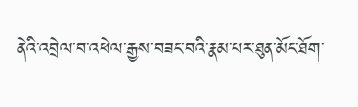ནེའི་འབྲེལ་བ་འཕེལ་རྒྱས་བཟང་བའི་རྣམ་པར་ཐུན་མོང་ཐོག་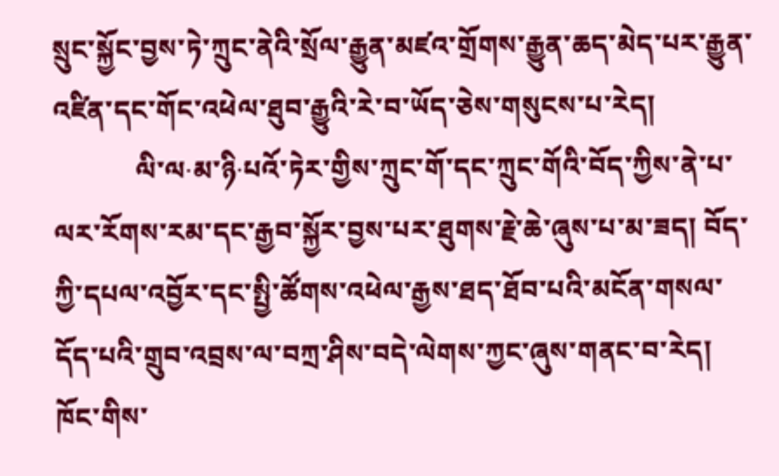སྲུང་སྐྱོང་བྱས་ཏེ་ཀྲུང་ནེའི་སྲོལ་རྒྱུན་མཛའ་གྲོགས་རྒྱུན་ཆད་མེད་པར་རྒྱུན་འཛིན་དང་གོང་འཕེལ་ཐུབ་རྒྱུའི་རེ་བ་ཡོད་ཅེས་གསུངས་པ་རེད།
            ལི་ལ·མ་ཉི·པའོ་ཏེར་གྱིས་ཀྲུང་གོ་དང་ཀྲུང་གོའི་བོད་ཀྱིས་ནེ་པ་ལར་རོགས་རམ་དང་རྒྱབ་སྐྱོར་བྱས་པར་ཐུགས་རྗེ་ཆེ་ཞུས་པ་མ་ཟད། བོད་ཀྱི་དཔལ་འབྱོར་དང་སྤྱི་ཚོགས་འཕེལ་རྒྱས་ཐད་ཐོབ་པའི་མངོན་གསལ་དོད་པའི་གྲུབ་འབྲས་ལ་བཀྲ་ཤིས་བདེ་ལེགས་ཀྱང་ཞུས་གནང་བ་རེད། ཁོང་གིས་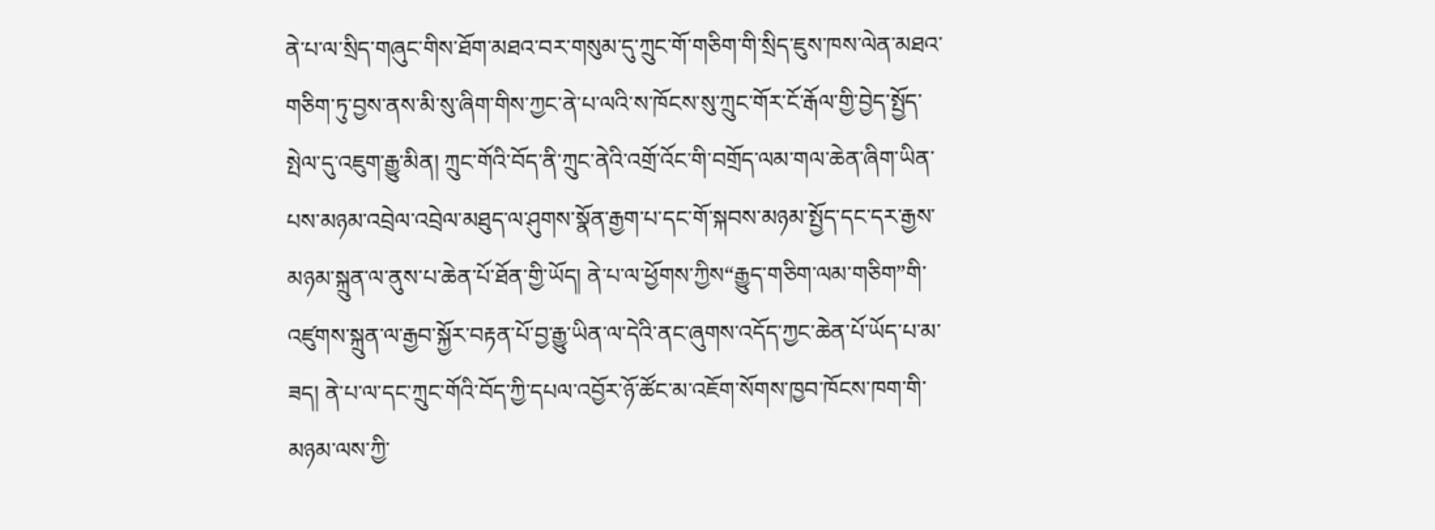ནེ་པ་ལ་སྲིད་གཞུང་གིས་ཐོག་མཐའ་བར་གསུམ་དུ་ཀྲུང་གོ་གཅིག་གི་སྲིད་ཇུས་ཁས་ལེན་མཐའ་གཅིག་ཏུ་བྱས་ནས་མི་སུ་ཞིག་གིས་ཀྱང་ནེ་པ་ལའི་ས་ཁོངས་སུ་ཀྲུང་གོར་ངོ་རྒོལ་གྱི་བྱེད་སྤྱོད་སྤེལ་དུ་འཇུག་རྒྱུ་མིན། ཀྲུང་གོའི་བོད་ནི་ཀྲུང་ནེའི་འགྲོ་འོང་གི་བགྲོད་ལམ་གལ་ཆེན་ཞིག་ཡིན་པས་མཉམ་འབྲེལ་འབྲེལ་མཐུད་ལ་ཤུགས་སྣོན་རྒྱག་པ་དང་གོ་སྐབས་མཉམ་སྤྱོད་དང་དར་རྒྱས་མཉམ་སྐྲུན་ལ་ནུས་པ་ཆེན་པོ་ཐོན་གྱི་ཡོད། ནེ་པ་ལ་ཕྱོགས་ཀྱིས“རྒྱུད་གཅིག་ལམ་གཅིག”གི་འཛུགས་སྐྲུན་ལ་རྒྱབ་སྐྱོར་བརྟན་པོ་བྱ་རྒྱུ་ཡིན་ལ་དེའི་ནང་ཞུགས་འདོད་ཀྱང་ཆེན་པོ་ཡོད་པ་མ་ཟད། ནེ་པ་ལ་དང་ཀྲུང་གོའི་བོད་ཀྱི་དཔལ་འབྱོར་ཉོ་ཚོང་མ་འཇོག་སོགས་ཁྱབ་ཁོངས་ཁག་གི་མཉམ་ལས་ཀྱི་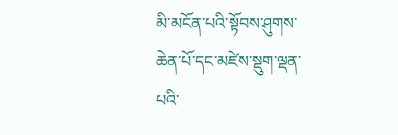མི་མངོན་པའི་སྟོབས་ཤུགས་ཆེན་པོ་དང་མཛེས་སྡུག་ལྡན་པའི་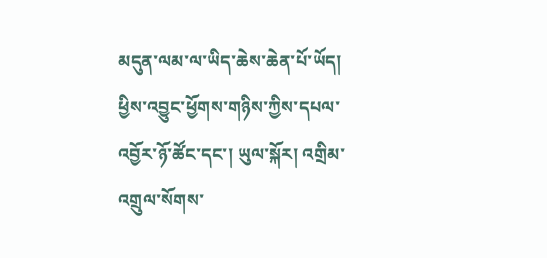མདུན་ལམ་ལ་ཡིད་ཆེས་ཆེན་པོ་ཡོད། ཕྱིས་འབྱུང་ཕྱོགས་གཉིས་ཀྱིས་དཔལ་འབྱོར་ཉོ་ཚོང་དང་། ཡུལ་སྐོར། འགྲིམ་འགྲུལ་སོགས་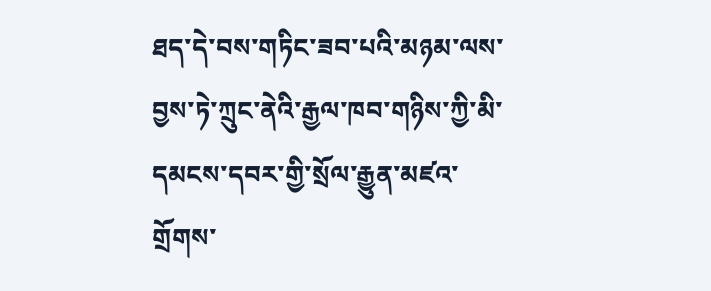ཐད་དེ་བས་གཏིང་ཟབ་པའི་མཉམ་ལས་བྱས་ཏེ་ཀྲུང་ནེའི་རྒྱལ་ཁབ་གཉིས་ཀྱི་མི་དམངས་དབར་གྱི་སྲོལ་རྒྱུན་མཛའ་གྲོགས་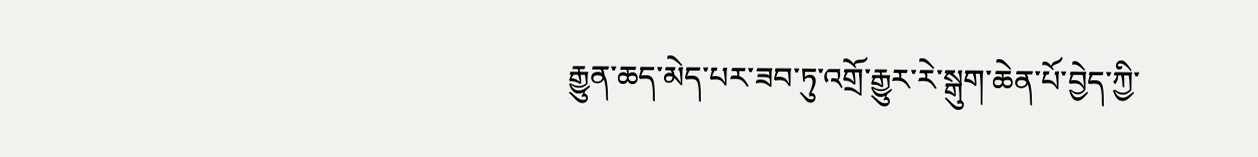རྒྱུན་ཆད་མེད་པར་ཟབ་ཏུ་འགྲོ་རྒྱུར་རེ་སྒུག་ཆེན་པོ་བྱེད་ཀྱི་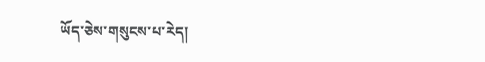ཡོད་ཅེས་གསུངས་པ་རེད།